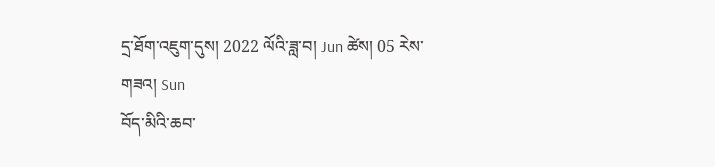དྲ་ཐོག་འཇུག་དུས། 2022 ལོའི་ཟླ་བ། Jun ཚེས། 05 རེས་གཟའ། Sun
བོད་མིའི་ཆབ་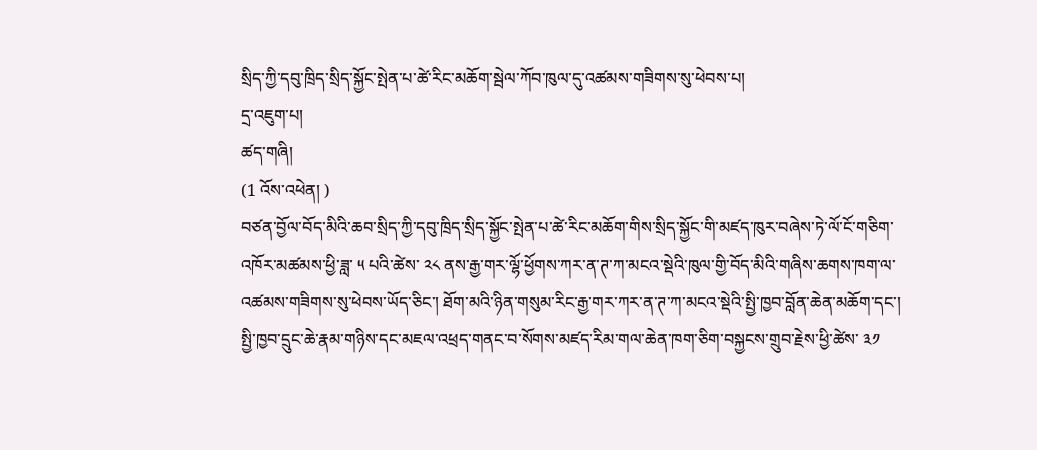སྲིད་ཀྱི་དབུ་ཁྲིད་སྲིད་སྐྱོང་སྤེན་པ་ཚེ་རིང་མཆོག་སྦེལ་ཀོབ་ཁུལ་དུ་འཚམས་གཟིགས་སུ་ཕེབས་པ།
དྲ་འཇུག་པ།
ཚད་གཞི།
(1 འོས་འཕེན། )
བཙན་བྱོལ་བོད་མིའི་ཆབ་སྲིད་ཀྱི་དབུ་ཁྲིད་སྲིད་སྐྱོང་སྤེན་པ་ཚེ་རིང་མཆོག་གིས་སྲིད་སྐྱོང་གི་མཛད་ཁུར་བཞེས་ཏེ་ལོ་ངོ་གཅིག་འཁོར་མཚམས་ཕྱི་ཟླ་ ༥ པའི་ཚེས་ ༢༨ ནས་རྒྱ་གར་ལྷོ་ཕྱོགས་ཀར་ན་ཊ་ཀ་མངའ་སྡེའི་ཁུལ་གྱི་བོད་མིའི་གཞིས་ཆགས་ཁག་ལ་འཚམས་གཟིགས་སུ་ཕེབས་ཡོད་ཅིང་། ཐོག་མའི་ཉིན་གསུམ་རིང་རྒྱ་གར་ཀར་ན་ཊ་ཀ་མངའ་སྡེའི་སྤྱི་ཁྱབ་བློན་ཆེན་མཆོག་དང་། སྤྱི་ཁྱབ་དྲུང་ཆེ་རྣམ་གཉིས་དང་མཇལ་འཕྲད་གནང་བ་སོགས་མཛད་རིམ་གལ་ཆེན་ཁག་ཅིག་བསྐྱངས་གྲུབ་རྗེས་ཕྱི་ཚེས་ ༣༡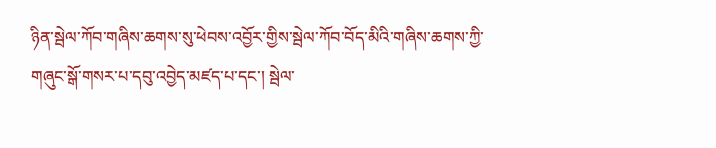ཉིན་སྦེལ་ཀོབ་གཞིས་ཆགས་སུ་ཕེབས་འབྱོར་གྱིས་སྦེལ་ཀོབ་བོད་མིའི་གཞིས་ཆགས་ཀྱི་གཞུང་སྒོ་གསར་པ་དབུ་འབྱེད་མཛད་པ་དང་། སྦེལ་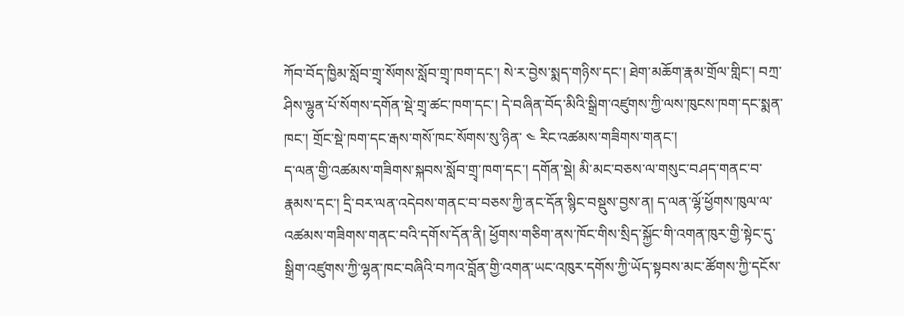ཀོབ་བོད་ཁྱིམ་སློབ་གྲྭ་སོགས་སློབ་གྲྭ་ཁག་དང་། སེ་ར་བྱེས་སྨད་གཉིས་དང་། ཐེག་མཆོག་རྣམ་གྲོལ་གླིང་། བཀྲ་ཤིས་ལྷུན་པོ་སོགས་དགོན་སྡེ་གྲྭ་ཚང་ཁག་དང་། དེ་བཞིན་བོད་མིའི་སྒྲིག་འཛུགས་ཀྱི་ལས་ཁུངས་ཁག་དང་སྨན་ཁང་། གྲོང་སྡེ་ཁག་དང་རྒས་གསོ་ཁང་སོགས་སུ་ཉིན་ ༤ རིང་འཚམས་གཟིགས་གནང་།
ད་ལན་གྱི་འཚམས་གཟིགས་སྐབས་སློབ་གྲྭ་ཁག་དང་། དགོན་སྡེ། མི་མང་བཅས་ལ་གསུང་བཤད་གནང་བ་རྣམས་དང་། དྲི་བར་ལན་འདེབས་གནང་བ་བཅས་ཀྱི་ནང་དོན་སྙིང་བསྡུས་བྱས་ན། ད་ལན་ལྷོ་ཕྱོགས་ཁུལ་ལ་འཚམས་གཟིགས་གནང་བའི་དགོས་དོན་ནི། ཕྱོགས་གཅིག་ནས་ཁོང་གིས་སྲིད་སྐྱོང་གི་འགན་ཁུར་གྱི་སྟེང་དུ་སྒྲིག་འཛུགས་ཀྱི་ལྷན་ཁང་བཞིའི་བཀའ་བློན་གྱི་འགན་ཡང་འཁུར་དགོས་ཀྱི་ཡོད་སྟབས་མང་ཚོགས་ཀྱི་དངོས་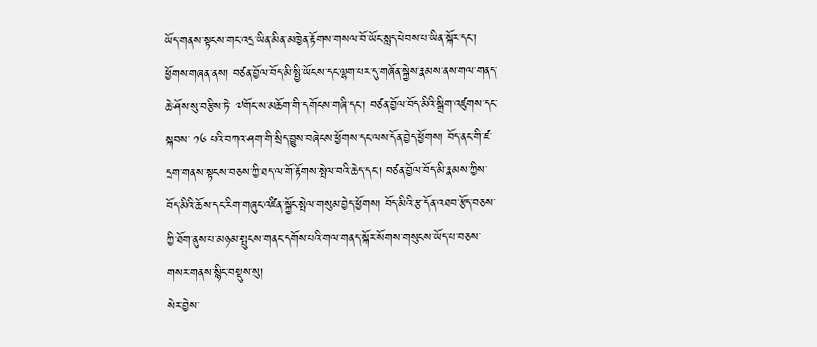ཡོད་གནས་སྟངས་གང་འདྲ་ཡིན་མིན་མཁྱེན་རྟོགས་གསལ་བོ་ཡོང་སླད་ཕེབས་པ་ཡིན་སྐོར་དང་། ཕྱོགས་གཞན་ནས། བཙན་བྱོལ་བོད་མི་སྤྱི་ཡོངས་དང་ལྷག་པར་དུ་གཞོན་སྐྱེས་རྣམས་ནས་གལ་གནད་ཆེ་ཤོས་སུ་བརྩིས་ཏེ་ ༧གོང་ས་མཆོག་གི་དགོངས་གཞི་དང་། བཙན་བྱོལ་བོད་མིའི་སྒྲིག་འཛུགས་དང་སྐབས་ ༡༦ པའི་བཀའ་ཤག་གི་སྲིད་བྱུས་བཞེངས་ཕྱོགས་དང་ལས་དོན་བྱེད་ཕྱོགས། བོད་ནང་གི་ཛ་དྲག་གནས་སྟངས་བཅས་ཀྱི་ཐད་ལ་གོ་རྟོགས་སྤེལ་བའི་ཆེད་དང་། བཙན་བྱོལ་བོད་མི་རྣམས་ཀྱིས་བོད་མིའི་ཆོས་དང་རིག་གཞུང་འཛིན་སྐྱོང་སྤེལ་གསུམ་བྱེད་ཕྱོགས། བོད་མིའི་རྩ་དོན་འཐབ་རྩོད་བཅས་ཀྱི་ཐོག་ནུས་པ་མཉམ་སྤུངས་གནང་དགོས་པའི་གལ་གནད་སྐོར་སོགས་གསུངས་ཡོད་པ་བཅས་གསར་གནས་སྙིང་བསྡུས་སུ།
སེར་བྱེས་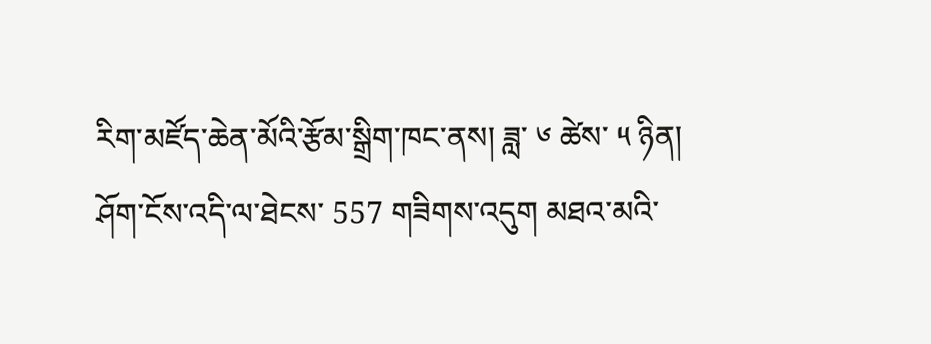རིག་མཛོད་ཆེན་མོའི་རྩོམ་སྒྲིག་ཁང་ནས། ཟླ་ ༦ ཚེས་ ༥ ཉིན།
ཤོག་ངོས་འདི་ལ་ཐེངས་ 557 གཟིགས་འདུག མཐའ་མའི་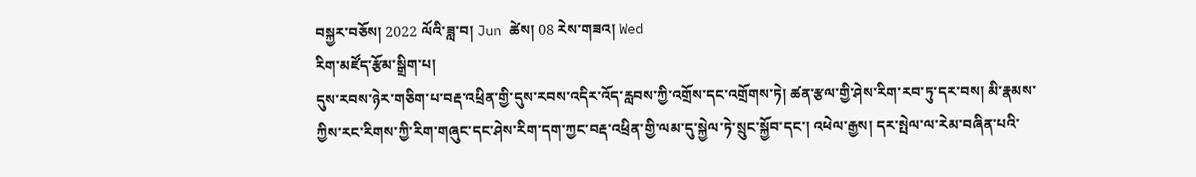བསྐྱར་བཅོས། 2022 ལོའི་ཟླ་བ། Jun ཚེས། 08 རེས་གཟའ། Wed
རིག་མཛོད་རྩོམ་སྒྲིག་པ།
དུས་རབས་ཉེར་གཅིག་པ་བརྡ་འཕྲིན་གྱི་དུས་རབས་འདིར་འོད་རླབས་ཀྱི་འགྲོས་དང་འགྲོགས་ཏེ། ཚན་རྩལ་གྱི་ཤེས་རིག་རབ་ཏུ་དར་བས། མི་རྣམས་ཀྱིས་རང་རིགས་ཀྱི་རིག་གཞུང་དང་ཤེས་རིག་དག་ཀྱང་བརྡ་འཕྲིན་གྱི་ལམ་དུ་སྐྱེལ་ཏེ་སྲུང་སྐྱོབ་དང་། འཕེལ་རྒྱས། དར་སྤེལ་ལ་རེམ་བཞིན་པའི་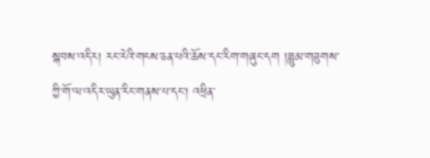སྐབས་འདིར། རང་རེའི་གངས་ཅན་པའི་ཆོས་དང་རིག་གཞུང་དག །ཟླུམ་གཟུགས་ཀྱི་གོ་ལ་འདིར་ཡུན་རིང་གནས་པ་དང་། འཕྲིན་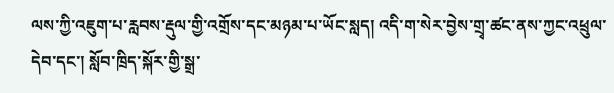ལས་ཀྱི་འཇུག་པ་རླབས་རྡུལ་གྱི་འགྲོས་དང་མཉམ་པ་ཡོང་སླད། འདི་ག་སེར་བྱེས་གྲྭ་ཚང་ནས་ཀྱང་འཕྲུལ་དེབ་དང་། སློབ་ཁྲིད་སྐོར་གྱི་སྒྲ་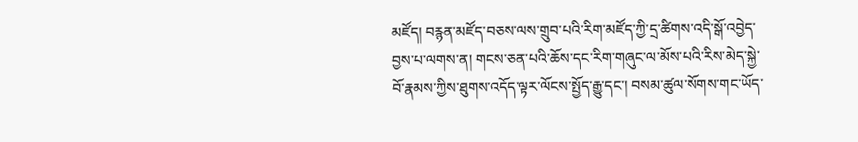མཛོད། བརྙན་མཛོད་བཅས་ལས་གྲུབ་པའི་རིག་མཛོད་ཀྱི་དྲ་ཚིགས་འདི་སྒོ་འབྱེད་བྱས་པ་ལགས་ན། གངས་ཅན་པའི་ཆོས་དང་རིག་གཞུང་ལ་མོས་པའི་རིས་མེད་སྐྱེ་བོ་རྣམས་ཀྱིས་ཐུགས་འདོད་ལྟར་ལོངས་སྤྱོད་རྒྱུ་དང་། བསམ་ཚུལ་སོགས་གང་ཡོད་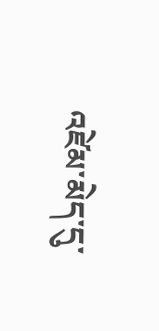འཛེམ་མེད་དུ་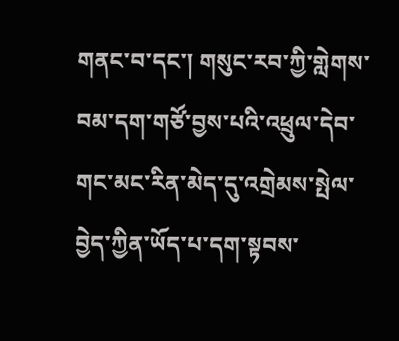གནང་བ་དང་། གསུང་རབ་ཀྱི་གླེགས་བམ་དག་གཙོ་བྱས་པའི་འཕྲུལ་དེབ་གང་མང་རིན་མེད་དུ་འགྲེམས་སྤེལ་བྱེད་ཀྱིན་ཡོད་པ་དག་སྟབས་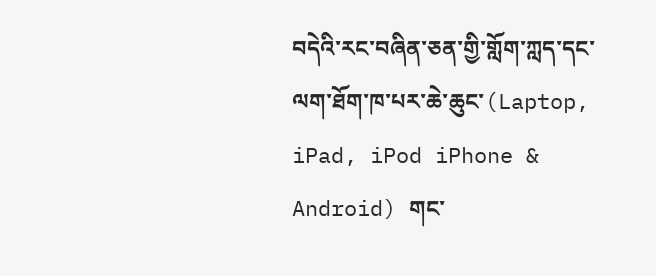བདེའི་རང་བཞིན་ཅན་གྱི་གློག་ཀླད་དང་ལག་ཐོག་ཁ་པར་ཆེ་ཆུང་(Laptop, iPad, iPod iPhone & Android) གང་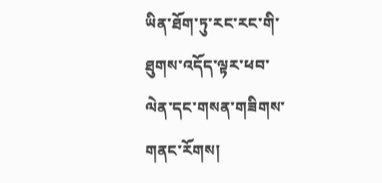ཡིན་ཐོག་ཏུ་རང་རང་གི་ཐུགས་འདོད་ལྟར་ཕབ་ལེན་དང་གསན་གཟིགས་གནང་རོགས།